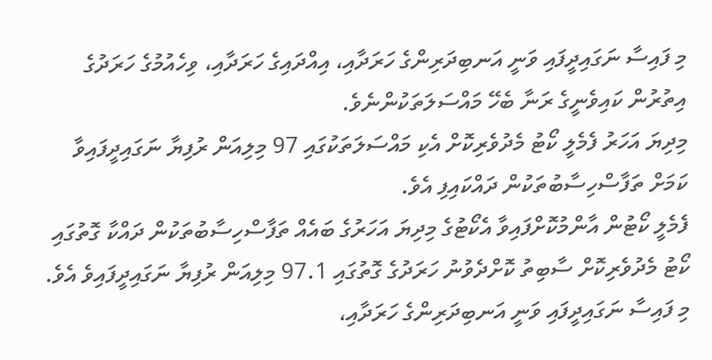މި ފައިސާ ނަގައިދީފައި ވަނީ އަނބިދަރިންގެ ހަރަދާއި، އިއްދައިގެ ހަރަދާއި، ވިހެއުމުގެ ހަރަދުގެ އިތުރުން ކައިވެނީގެ ރަނާ ބެހޭ މައްސަލަތަކުންނެވެ.
މިދިޔަ އަހަރު ފެމެލީ ކޯޓު މެދުވެރިކޮށް އެކި މައްސަލަތަކުގައި 97 މިލިއަން ރުފިޔާ ނަގައިދީފައިވާ ކަމަށް ތަފާސްހިސާބުތަކުން ދައްކައިފި އެވެ.
ފެމެލީ ކޯޓުން އާންމުކޮށްފައިވާ އެކޯޓުގެ މިދިޔަ އަހަރުގެ ބައެއް ތަފާސްހިސާބުތަކުން ދައްކާ ގޮތުގައި ކޯޓު މެދުވެރިކޮށް ސާބިތު ކޮށްދެވުނު ހަރަދުގެ ގޮތުގައި 97.1 މިލިއަން ރުފިޔާ ނަގައިދީފައިވެ އެވެ. މި ފައިސާ ނަގައިދީފައި ވަނީ އަނބިދަރިންގެ ހަރަދާއި،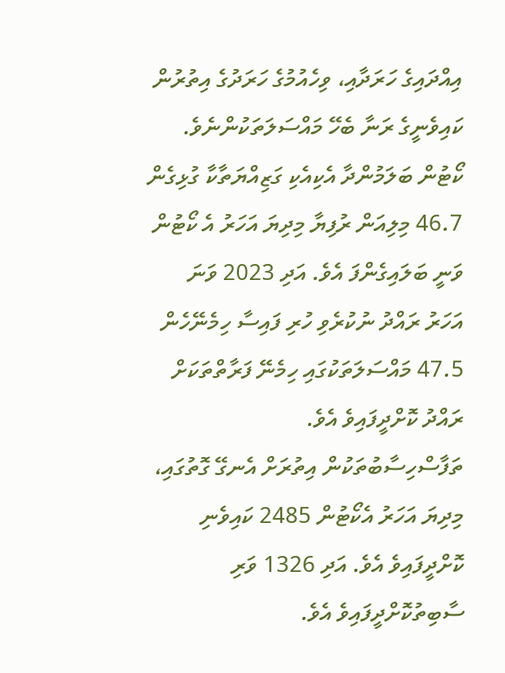އިއްދައިގެ ހަރަދާއި، ވިހެއުމުގެ ހަރަދުގެ އިތުރުން ކައިވެނީގެ ރަނާ ބެހޭ މައްސަލަތަކުންނެވެ.
ކޯޓުން ބަލަމުންދާ އެކިއެކި ގަޒިއްޔަތާކާ ގުޅިގެން 46.7 މިލިއަން ރުފިޔާ މިދިޔަ އަހަރު އެ ކޯޓުން ވަނީ ބަލައިގެންފަ އެވެ. އަދި 2023 ވަނަ އަހަރު ރައްދު ނުކުރެވި ހުރި ފައިސާ ހިމެނޭހެން 47.5 މައްސަލަތަކުގައި ހިމެނޭ ފަރާތްތަކަށް ރައްދު ކޮށްދީފައިވެ އެވެ.
ތަފާސްހިސާބުތަކުން އިތުރަށް އެނގޭ ގޮތުގައި، މިދިޔަ އަހަރު އެކޯޓުން 2485 ކައިވެނި ކޮށްދީފައިވެ އެވެ. އަދި 1326 ވަރި ސާބިތުކޮށްދީފައިވެ އެވެ.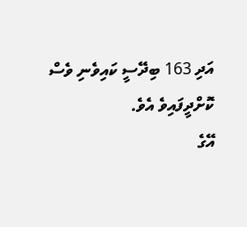އަދި 163 ބިދޭސީ ކައިވެނި ވެސް ކޮށްދީފައިވެ އެވެ.
އޭގެ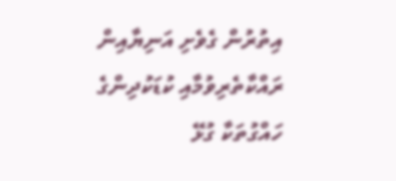އިތުރުން ގެވެށި އަނިޔާއިން ރައްކާތެރިވުމާއި ކުޑަކުދިންގެ ހައްގުތަކާ ގުޅޭ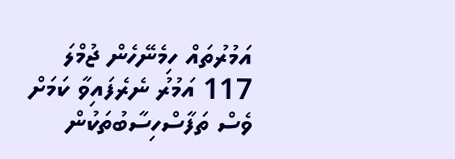އަމުރުތައް ހިމެނޭހެން ޖުމްލަ 117 އަމުރު ނެރެފައިވާ ކަމަށް ވެސް ތަފާސްހިސާބުތަކުން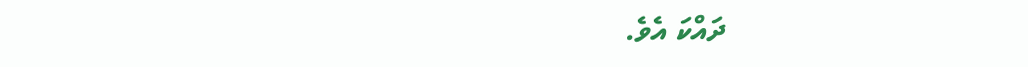ދައްކަ އެވެ.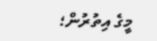މީގެ އިތުރުން؛